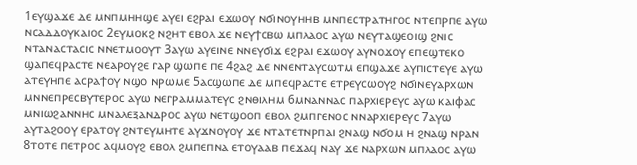1ⲉⲩϣⲁϫⲉ ⲇⲉ ⲙⲛⲡⲙⲏⲏϣⲉ ⲁⲩⲉⲓ ⲉϩⲣⲁⲓ ⲉϫⲱⲟⲩ ⲛϭⲓⲛⲟⲩⲏⲏⲃ ⲙⲛⲡⲉⲥⲧⲣⲁⲧⲏⲅⲟⲥ ⲛⲧⲉⲡⲣⲡⲉ ⲁⲩⲱ ⲛⲥⲁⲇⲇⲟⲩⲕⲁⲓⲟⲥ 2ⲉⲩⲙⲟⲕϩ ⲛϩⲏⲧ ⲉⲃⲟⲗ ϫⲉ ⲛⲉⲩϯⲥⲃⲱ ⲙⲡⲗⲁⲟⲥ ⲁⲩⲱ ⲛⲉⲩⲧⲁϣⲉⲟⲓϣ ϩⲛⲓⲥ ⲛⲧⲁⲛⲁⲥⲧⲁⲥⲓⲥ ⲛⲛⲉⲧⲙⲟⲟⲩⲧ 3ⲁⲩⲱ ⲁⲩⲉⲓⲛⲉ ⲛⲛⲉⲩϭⲓϫ ⲉϩⲣⲁⲓ ⲉϫⲱⲟⲩ ⲁⲩⲛⲟϫⲟⲩ ⲉⲡⲉϣⲧⲉⲕⲟ ϣⲁⲡⲉϥⲣⲁⲥⲧⲉ ⲛⲉⲁⲣⲟⲩϩⲉ ⲅⲁⲣ ϣⲱⲡⲉ ⲡⲉ 4ϩⲁϩ ⲇⲉ ⲛⲛⲉⲛⲧⲁⲩⲥⲱⲧⲙ ⲉⲡϣⲁϫⲉ ⲁⲩⲡⲓⲥⲧⲉⲩⲉ ⲁⲩⲱ ⲁⲧⲉⲩⲏⲡⲉ ⲁⲥⲣⲁϯⲟⲩ ⲛϣⲟ ⲛⲣⲱⲙⲉ 5ⲁⲥϣⲱⲡⲉ ⲇⲉ ⲙⲡⲉϥⲣⲁⲥⲧⲉ ⲉⲧⲣⲉⲩⲥⲱⲟⲩϩ ⲛϭⲓⲛⲉⲩⲁⲣⲭⲱⲛ ⲙⲛⲛⲉⲡⲣⲉⲥⲃⲩⲧⲉⲣⲟⲥ ⲁⲩⲱ ⲛⲉⲅⲣⲁⲙⲙⲁⲧⲉⲩⲥ ϩⲛⲑⲓⲗⲏⲙ 6ⲙⲛⲁⲛⲛⲁⲥ ⲡⲁⲣⲭⲓⲉⲣⲉⲩⲥ ⲁⲩⲱ ⲕⲁⲓⲫⲁⲥ ⲙⲛⲓⲱϩⲁⲛⲛⲏⲥ ⲙⲛⲁⲗⲉⲝⲁⲛⲇⲣⲟⲥ ⲁⲩⲱ ⲛⲉⲧϣⲟⲟⲡ ⲉⲃⲟⲗ ϩⲙⲡⲅⲉⲛⲟⲥ ⲛⲛⲁⲣⲭⲓⲉⲣⲉⲩⲥ 7ⲁⲩⲱ ⲁⲩⲧⲁϩⲟⲟⲩ ⲉⲣⲁⲧⲟⲩ ϩⲛⲧⲉⲩⲙⲏⲧⲉ ⲁⲩϫⲛⲟⲩⲟⲩ ϫⲉ ⲛⲧⲁⲧⲉⲧⲛⲣⲡⲁⲓ ϩⲛⲁϣ ⲛϭⲟⲙ ⲏ ϩⲛⲁϣ ⲛⲣⲁⲛ 8ⲧⲟⲧⲉ ⲡⲉⲧⲣⲟⲥ ⲁϥⲙⲟⲩϩ ⲉⲃⲟⲗ ϩⲙⲡⲉⲡⲛⲁ ⲉⲧⲟⲩⲁⲁⲃ ⲡⲉϫⲁϥ ⲛⲁⲩ ϫⲉ ⲛⲁⲣⲭⲱⲛ ⲙⲡⲗⲁⲟⲥ ⲁⲩⲱ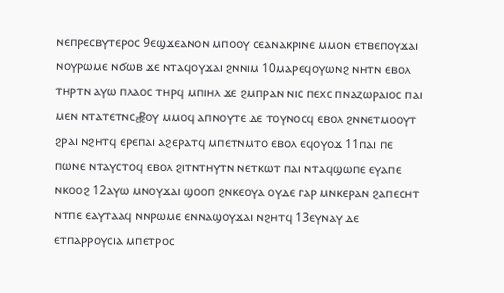ⲛⲉⲡⲣⲉⲥⲃⲩⲧⲉⲣⲟⲥ 9ⲉϣϫⲉⲁⲛⲟⲛ ⲙⲡⲟⲟⲩ ⲥⲉⲁⲛⲁⲕⲣⲓⲛⲉ ⲙⲙⲟⲛ ⲉⲧⲃⲉⲡⲟⲩϫⲁⲓ ⲛⲟⲩⲣⲱⲙⲉ ⲛϭⲱⲃ ϫⲉ ⲛⲧⲁϥⲟⲩϫⲁⲓ ϩⲛⲛⲓⲙ 10ⲙⲁⲣⲉϥⲟⲩⲱⲛϩ ⲛⲏⲧⲛ ⲉⲃⲟⲗ ⲧⲏⲣⲧⲛ ⲁⲩⲱ ⲡⲗⲁⲟⲥ ⲧⲏⲣϥ ⲙⲡⲓⲏⲗ ϫⲉ ϩⲙⲡⲣⲁⲛ ⲛⲓⲥ ⲡⲉⲭⲥ ⲡⲛⲁⲍⲱⲣⲁⲓⲟⲥ ⲡⲁⲓ ⲙⲉⲛ ⲛⲧⲁⲧⲉⲧⲛⲥ⳧ⲟⲩ ⲙⲙⲟϥ ⲁⲡⲛⲟⲩⲧⲉ ⲇⲉ ⲧⲟⲩⲛⲟⲥϥ ⲉⲃⲟⲗ ϩⲛⲛⲉⲧⲙⲟⲟⲩⲧ ϩⲣⲁⲓ ⲛϩⲏⲧϥ ⲉⲣⲉⲡⲁⲓ ⲁϩⲉⲣⲁⲧϥ ⲙⲡⲉⲧⲛⲙⲧⲟ ⲉⲃⲟⲗ ⲉϥⲟⲩⲟϫ 11ⲡⲁⲓ ⲡⲉ ⲡⲱⲛⲉ ⲛⲧⲁⲩⲥⲧⲟϥ ⲉⲃⲟⲗ ϩⲓⲧⲛⲧⲏⲩⲧⲛ ⲛⲉⲧⲕⲱⲧ ⲡⲁⲓ ⲛⲧⲁϥϣⲱⲡⲉ ⲉⲩⲁⲡⲉ ⲛⲕⲟⲟϩ 12ⲁⲩⲱ ⲙⲛⲟⲩϫⲁⲓ ϣⲟⲟⲡ ϩⲛⲕⲉⲟⲩⲁ ⲟⲩⲇⲉ ⲅⲁⲣ ⲙⲛⲕⲉⲣⲁⲛ ϩⲁⲡⲉⲥⲏⲧ ⲛⲧⲡⲉ ⲉⲁⲩⲧⲁⲁϥ ⲛⲛⲣⲱⲙⲉ ⲉⲛⲛⲁϣⲟⲩϫⲁⲓ ⲛϩⲏⲧϥ 13ⲉⲩⲛⲁⲩ ⲇⲉ ⲉⲧⲡⲁⲣⲣⲟⲩⲥⲓⲁ ⲙⲡⲉⲧⲣⲟⲥ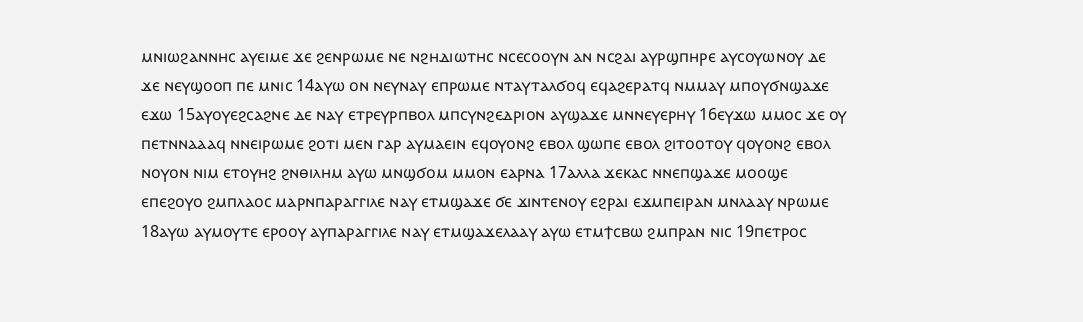ⲙⲛⲓⲱϩⲁⲛⲛⲏⲥ ⲁⲩⲉⲓⲙⲉ ϫⲉ ϩⲉⲛⲣⲱⲙⲉ ⲛⲉ ⲛϩⲏⲇⲓⲱⲧⲏⲥ ⲛⲥⲉⲥⲟⲟⲩⲛ ⲁⲛ ⲛⲥϩⲁⲓ ⲁⲩⲣϣⲡⲏⲣⲉ ⲁⲩⲥⲟⲩⲱⲛⲟⲩ ⲇⲉ ϫⲉ ⲛⲉⲩϣⲟⲟⲡ ⲡⲉ ⲙⲛⲓⲥ 14ⲁⲩⲱ ⲟⲛ ⲛⲉⲩⲛⲁⲩ ⲉⲡⲣⲱⲙⲉ ⲛⲧⲁⲩⲧⲁⲗϭⲟϥ ⲉϥⲁϩⲉⲣⲁⲧϥ ⲛⲙⲙⲁⲩ ⲙⲡⲟⲩϭⲛϣⲁϫⲉ ⲉϫⲱ 15ⲁⲩⲟⲩⲉϩⲥⲁϩⲛⲉ ⲇⲉ ⲛⲁⲩ ⲉⲧⲣⲉⲩⲣⲡⲃⲟⲗ ⲙⲡⲥⲩⲛϩⲉⲇⲣⲓⲟⲛ ⲁⲩϣⲁϫⲉ ⲙⲛⲛⲉⲩⲉⲣⲏⲩ 16ⲉⲩϫⲱ ⲙⲙⲟⲥ ϫⲉ ⲟⲩ ⲡⲉⲧⲛⲛⲁⲁⲁϥ ⲛⲛⲉⲓⲣⲱⲙⲉ ϩⲟⲧⲓ ⲙⲉⲛ ⲅⲁⲣ ⲁⲩⲙⲁⲉⲓⲛ ⲉϥⲟⲩⲟⲛϩ ⲉⲃⲟⲗ ϣⲱⲡⲉ ⲉⲃⲟⲗ ϩⲓⲧⲟⲟⲧⲟⲩ ϥⲟⲩⲟⲛϩ ⲉⲃⲟⲗ ⲛⲟⲩⲟⲛ ⲛⲓⲙ ⲉⲧⲟⲩⲏϩ ϩⲛⲑⲓⲗⲏⲙ ⲁⲩⲱ ⲙⲛϣϭⲟⲙ ⲙⲙⲟⲛ ⲉⲁⲣⲛⲁ 17ⲁⲗⲗⲁ ϫⲉⲕⲁⲥ ⲛⲛⲉⲡϣⲁϫⲉ ⲙⲟⲟϣⲉ ⲉⲡⲉϩⲟⲩⲟ ϩⲙⲡⲗⲁⲟⲥ ⲙⲁⲣⲛⲡⲁⲣⲁⲅⲅⲓⲗⲉ ⲛⲁⲩ ⲉⲧⲙϣⲁϫⲉ ϭⲉ ϫⲓⲛⲧⲉⲛⲟⲩ ⲉϩⲣⲁⲓ ⲉϫⲙⲡⲉⲓⲣⲁⲛ ⲙⲛⲗⲁⲁⲩ ⲛⲣⲱⲙⲉ 18ⲁⲩⲱ ⲁⲩⲙⲟⲩⲧⲉ ⲉⲣⲟⲟⲩ ⲁⲩⲡⲁⲣⲁⲅⲅⲓⲗⲉ ⲛⲁⲩ ⲉⲧⲙϣⲁϫⲉⲗⲁⲁⲩ ⲁⲩⲱ ⲉⲧⲙϯⲥⲃⲱ ϩⲙⲡⲣⲁⲛ ⲛⲓⲥ 19ⲡⲉⲧⲣⲟⲥ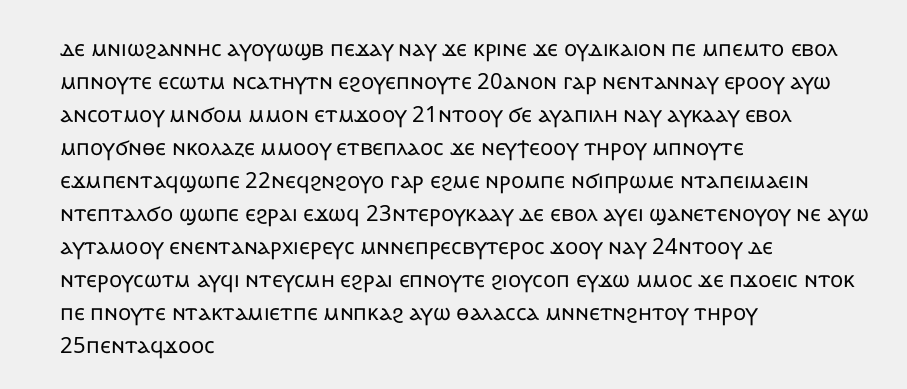ⲇⲉ ⲙⲛⲓⲱϩⲁⲛⲛⲏⲥ ⲁⲩⲟⲩⲱϣⲃ ⲡⲉϫⲁⲩ ⲛⲁⲩ ϫⲉ ⲕⲣⲓⲛⲉ ϫⲉ ⲟⲩⲇⲓⲕⲁⲓⲟⲛ ⲡⲉ ⲙⲡⲉⲙⲧⲟ ⲉⲃⲟⲗ ⲙⲡⲛⲟⲩⲧⲉ ⲉⲥⲱⲧⲙ ⲛⲥⲁⲧⲏⲩⲧⲛ ⲉϩⲟⲩⲉⲡⲛⲟⲩⲧⲉ 20ⲁⲛⲟⲛ ⲅⲁⲣ ⲛⲉⲛⲧⲁⲛⲛⲁⲩ ⲉⲣⲟⲟⲩ ⲁⲩⲱ ⲁⲛⲥⲟⲧⲙⲟⲩ ⲙⲛϭⲟⲙ ⲙⲙⲟⲛ ⲉⲧⲙϫⲟⲟⲩ 21ⲛⲧⲟⲟⲩ ϭⲉ ⲁⲩⲁⲡⲓⲗⲏ ⲛⲁⲩ ⲁⲩⲕⲁⲁⲩ ⲉⲃⲟⲗ ⲙⲡⲟⲩϭⲛⲑⲉ ⲛⲕⲟⲗⲁⲍⲉ ⲙⲙⲟⲟⲩ ⲉⲧⲃⲉⲡⲗⲁⲟⲥ ϫⲉ ⲛⲉⲩϯⲉⲟⲟⲩ ⲧⲏⲣⲟⲩ ⲙⲡⲛⲟⲩⲧⲉ ⲉϫⲙⲡⲉⲛⲧⲁϥϣⲱⲡⲉ 22ⲛⲉϥϩⲛϩⲟⲩⲟ ⲅⲁⲣ ⲉϩⲙⲉ ⲛⲣⲟⲙⲡⲉ ⲛϭⲓⲡⲣⲱⲙⲉ ⲛⲧⲁⲡⲉⲓⲙⲁⲉⲓⲛ ⲛⲧⲉⲡⲧⲁⲗϭⲟ ϣⲱⲡⲉ ⲉϩⲣⲁⲓ ⲉϫⲱϥ 23ⲛⲧⲉⲣⲟⲩⲕⲁⲁⲩ ⲇⲉ ⲉⲃⲟⲗ ⲁⲩⲉⲓ ϣⲁⲛⲉⲧⲉⲛⲟⲩⲟⲩ ⲛⲉ ⲁⲩⲱ ⲁⲩⲧⲁⲙⲟⲟⲩ ⲉⲛⲉⲛⲧⲁⲛⲁⲣⲭⲓⲉⲣⲉⲩⲥ ⲙⲛⲛⲉⲡⲣⲉⲥⲃⲩⲧⲉⲣⲟⲥ ϫⲟⲟⲩ ⲛⲁⲩ 24ⲛⲧⲟⲟⲩ ⲇⲉ ⲛⲧⲉⲣⲟⲩⲥⲱⲧⲙ ⲁⲩϥⲓ ⲛⲧⲉⲩⲥⲙⲏ ⲉϩⲣⲁⲓ ⲉⲡⲛⲟⲩⲧⲉ ϩⲓⲟⲩⲥⲟⲡ ⲉⲩϫⲱ ⲙⲙⲟⲥ ϫⲉ ⲡϫⲟⲉⲓⲥ ⲛⲧⲟⲕ ⲡⲉ ⲡⲛⲟⲩⲧⲉ ⲛⲧⲁⲕⲧⲁⲙⲓⲉⲧⲡⲉ ⲙⲛⲡⲕⲁϩ ⲁⲩⲱ ⲑⲁⲗⲁⲥⲥⲁ ⲙⲛⲛⲉⲧⲛϩⲏⲧⲟⲩ ⲧⲏⲣⲟⲩ 25ⲡⲉⲛⲧⲁϥϫⲟⲟⲥ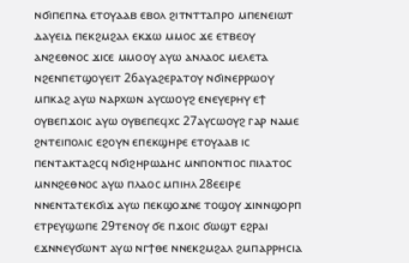ⲛϭⲓⲡⲉⲡⲛⲁ ⲉⲧⲟⲩⲁⲁⲃ ⲉⲃⲟⲗ ϩⲓⲧⲛⲧⲧⲁⲡⲣⲟ ⲙⲡⲉⲛⲉⲓⲱⲧ ⲇⲁⲩⲉⲓⲇ ⲡⲉⲕϩⲙϩⲁⲗ ⲉⲕϫⲱ ⲙⲙⲟⲥ ϫⲉ ⲉⲧⲃⲉⲟⲩ ⲁⲛϩⲉⲑⲛⲟⲥ ϫⲓⲥⲉ ⲙⲙⲟⲟⲩ ⲁⲩⲱ ⲁⲛⲗⲁⲟⲥ ⲙⲉⲗⲉⲧⲁ ⲛϩⲉⲛⲡⲉⲧϣⲟⲩⲉⲓⲧ 26ⲁⲩⲁϩⲉⲣⲁⲧⲟⲩ ⲛϭⲓⲛⲉⲣⲣⲱⲟⲩ ⲙⲡⲕⲁϩ ⲁⲩⲱ ⲛⲁⲣⲭⲱⲛ ⲁⲩⲥⲱⲟⲩϩ ⲉⲛⲉⲩⲉⲣⲏⲩ ⲉϯ ⲟⲩⲃⲉⲡϫⲟⲓⲥ ⲁⲩⲱ ⲟⲩⲃⲉⲡⲉϥⲭⲥ 27ⲁⲩⲥⲱⲟⲩϩ ⲅⲁⲣ ⲛⲁⲙⲉ ϩⲛⲧⲉⲓⲡⲟⲗⲓⲥ ⲉϩⲟⲩⲛ ⲉⲡⲉⲕϣⲏⲣⲉ ⲉⲧⲟⲩⲁⲁⲃ ⲓⲥ ⲡⲉⲛⲧⲁⲕⲧⲁϩⲥϥ ⲛϭⲓϩⲏⲣⲱⲇⲏⲥ ⲙⲛⲡⲟⲛⲧⲓⲟⲥ ⲡⲓⲗⲁⲧⲟⲥ ⲙⲛⲛϩⲉⲑⲛⲟⲥ ⲁⲩⲱ ⲡⲗⲁⲟⲥ ⲙⲡⲓⲏⲗ 28ⲉⲉⲓⲣⲉ ⲛⲛⲉⲛⲧⲁⲧⲉⲕϭⲓϫ ⲁⲩⲱ ⲡⲉⲕϣⲟϫⲛⲉ ⲧⲟϣⲟⲩ ϫⲓⲛⲛϣⲟⲣⲡ ⲉⲧⲣⲉⲩϣⲱⲡⲉ 29ⲧⲉⲛⲟⲩ ϭⲉ ⲡϫⲟⲓⲥ ϭⲱϣⲧ ⲉϩⲣⲁⲓ ⲉϫⲛⲛⲉⲩϭⲱⲛⲧ ⲁⲩⲱ ⲛⲅϯⲑⲉ ⲛⲛⲉⲕϩⲙϩⲁⲗ ϩⲙⲡⲁⲣⲣⲏⲥⲓⲁ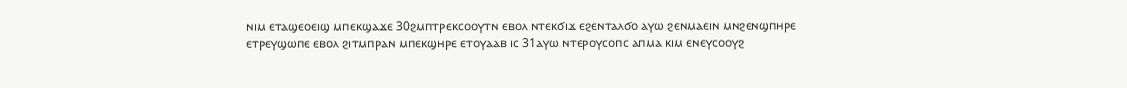ⲛⲓⲙ ⲉⲧⲁϣⲉⲟⲉⲓϣ ⲙⲡⲉⲕϣⲁϫⲉ 30ϩⲙⲡⲧⲣⲉⲕⲥⲟⲟⲩⲧⲛ ⲉⲃⲟⲗ ⲛⲧⲉⲕϭⲓϫ ⲉϩⲉⲛⲧⲁⲗϭⲟ ⲁⲩⲱ ϩⲉⲛⲙⲁⲉⲓⲛ ⲙⲛϩⲉⲛϣⲡⲏⲣⲉ ⲉⲧⲣⲉⲩϣⲱⲡⲉ ⲉⲃⲟⲗ ϩⲓⲧⲙⲡⲣⲁⲛ ⲙⲡⲉⲕϣⲏⲣⲉ ⲉⲧⲟⲩⲁⲁⲃ ⲓⲥ 31ⲁⲩⲱ ⲛⲧⲉⲣⲟⲩⲥⲟⲡⲥ ⲁⲡⲙⲁ ⲕⲓⲙ ⲉⲛⲉⲩⲥⲟⲟⲩϩ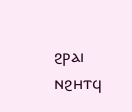ϩⲣⲁⲓ ⲛϩⲏⲧϥ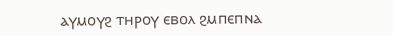ⲁⲩⲙⲟⲩϩ ⲧⲏⲣⲟⲩ ⲉⲃⲟⲗ ϩⲙⲡⲉⲡⲛⲁ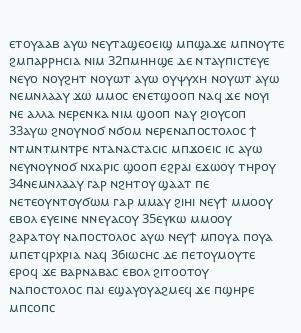ⲉⲧⲟⲩⲁⲁⲃ ⲁⲩⲱ ⲛⲉⲩⲧⲁϣⲉⲟⲉⲓϣ ⲙⲡϣⲁϫⲉ ⲙⲡⲛⲟⲩⲧⲉ ϩⲙⲡⲁⲣⲣⲏⲥⲓⲁ ⲛⲓⲙ 32ⲡⲙⲏⲏϣⲉ ⲇⲉ ⲛⲧⲁⲩⲡⲓⲥⲧⲉⲩⲉ ⲛⲉⲩⲟ ⲛⲟⲩϩⲏⲧ ⲛⲟⲩⲱⲧ ⲁⲩⲱ ⲟⲩⲯⲩⲭⲏ ⲛⲟⲩⲱⲧ ⲁⲩⲱ ⲛⲉⲙⲛⲗⲁⲁⲩ ϫⲱ ⲙⲙⲟⲥ ⲉⲛⲉⲧϣⲟⲟⲡ ⲛⲁϥ ϫⲉ ⲛⲟⲩⲓ ⲛⲉ ⲁⲗⲗⲁ ⲛⲉⲣⲉⲛⲕⲁ ⲛⲓⲙ ϣⲟⲟⲡ ⲛⲁⲩ ϩⲓⲟⲩⲥⲟⲡ 33ⲁⲩⲱ ϩⲛⲟⲩⲛⲟϭ ⲛϭⲟⲙ ⲛⲉⲣⲉⲛⲁⲡⲟⲥⲧⲟⲗⲟⲥ ϯ ⲛⲧⲙⲛⲧⲙⲛⲧⲣⲉ ⲛⲧⲁⲛⲁⲥⲧⲁⲥⲓⲥ ⲙⲡϫⲟⲉⲓⲥ ⲓⲥ ⲁⲩⲱ ⲛⲉⲩⲛⲟⲩⲛⲟϭ ⲛⲭⲁⲣⲓⲥ ϣⲟⲟⲡ ⲉϩⲣⲁⲓ ⲉϫⲱⲟⲩ ⲧⲏⲣⲟⲩ 34ⲛⲉⲙⲛⲗⲁⲁⲩ ⲅⲁⲣ ⲛϩⲏⲧⲟⲩ ϣⲁⲁⲧ ⲡⲉ ⲛⲉⲧⲉⲟⲩⲛⲧⲟⲩϭⲱⲙ ⲅⲁⲣ ⲙⲙⲁⲩ ϩⲓⲏⲓ ⲛⲉⲩϯ ⲙⲙⲟⲟⲩ ⲉⲃⲟⲗ ⲉⲩⲉⲓⲛⲉ ⲛⲛⲉⲩⲁⲥⲟⲩ 35ⲉⲩⲕⲱ ⲙⲙⲟⲟⲩ ϩⲁⲣⲁⲧⲟⲩ ⲛⲁⲡⲟⲥⲧⲟⲗⲟⲥ ⲁⲩⲱ ⲛⲉⲩϯ ⲙⲡⲟⲩⲁ ⲡⲟⲩⲁ ⲙⲡⲉⲧϥⲣⲭⲣⲓⲁ ⲛⲁϥ 36ⲓⲱⲥⲏⲥ ⲇⲉ ⲡⲉⲧⲟⲩⲙⲟⲩⲧⲉ ⲉⲣⲟϥ ϫⲉ ⲃⲁⲣⲛⲁⲃⲁⲥ ⲉⲃⲟⲗ ϩⲓⲧⲟⲟⲧⲟⲩ ⲛⲁⲡⲟⲥⲧⲟⲗⲟⲥ ⲡⲁⲓ ⲉϣⲁⲩⲟⲩⲁϩⲙⲉϥ ϫⲉ ⲡϣⲏⲣⲉ ⲙⲡⲥⲟⲡⲥ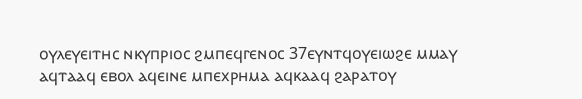ⲟⲩⲗⲉⲩⲉⲓⲧⲏⲥ ⲛⲕⲩⲡⲣⲓⲟⲥ ϩⲙⲡⲉϥⲅⲉⲛⲟⲥ 37ⲉⲩⲛⲧϥⲟⲩⲉⲓⲱϩⲉ ⲙⲙⲁⲩ ⲁϥⲧⲁⲁϥ ⲉⲃⲟⲗ ⲁϥⲉⲓⲛⲉ ⲙⲡⲉⲭⲣⲏⲙⲁ ⲁϥⲕⲁⲁϥ ϩⲁⲣⲁⲧⲟⲩ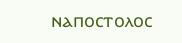ⲛⲁⲡⲟⲥⲧⲟⲗⲟⲥ